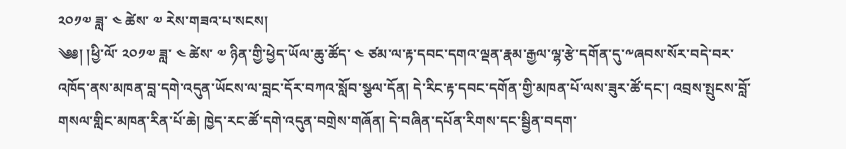༢༠༡༧ ཟླ་ ༤ ཚེས་ ༧ རེས་གཟའ་པ་སངས།
༄༅། །ཕྱི་ལོ་ ༢༠༡༧ ཟླ་ ༤ ཚེས་ ༧ ཉིན་གྱི་ཕྱེད་ཡོལ་ཆུ་ཚོད་ ༤ ཙམ་ལ་རྟ་དབང་དགའ་ལྡན་རྣམ་རྒྱལ་ལྷ་རྩེ་དགོན་དུ་༸ཞབས་སོར་བདེ་བར་འཁོད་ནས་མཁན་བླ་དགེ་འདུན་ཡོངས་ལ་བླང་དོར་བཀའ་སློབ་སྩལ་དོན། དེ་རིང་རྟ་དབང་དགོན་གྱི་མཁན་པོ་ལས་ཟུར་ཚོ་དང་། འབྲས་སྤུངས་བློ་གསལ་གླིང་མཁན་རིན་པོ་ཆེ། ཁྱེད་རང་ཚོ་དགེ་འདུན་བགྲེས་གཞོན། དེ་བཞིན་དཔོན་རིགས་དང་སྦྱིན་བདག་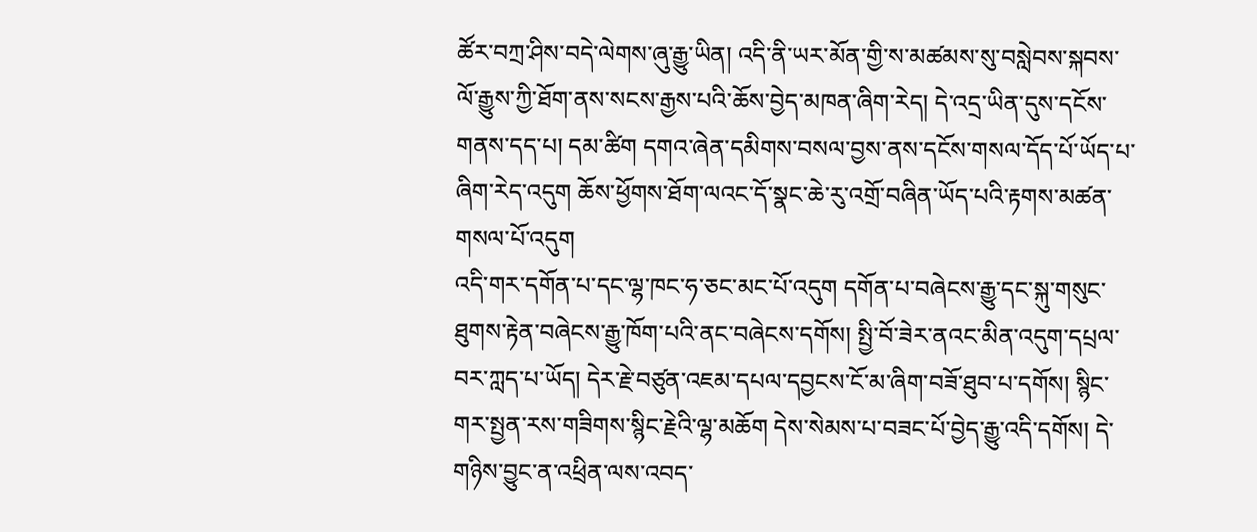ཚོར་བཀྲ་ཤིས་བདེ་ལེགས་ཞུ་རྒྱུ་ཡིན། འདི་ནི་ཡར་མོན་གྱི་ས་མཚམས་སུ་བསླེབས་སྐབས་ལོ་རྒྱུས་ཀྱི་ཐོག་ནས་སངས་རྒྱས་པའི་ཆོས་བྱེད་མཁན་ཞིག་རེད། དེ་འདྲ་ཡིན་དུས་དངོས་གནས་དད་པ། དམ་ཚིག དགའ་ཞེན་དམིགས་བསལ་བྱས་ནས་དངོས་གསལ་དོད་པོ་ཡོད་པ་ཞིག་རེད་འདུག ཆོས་ཕྱོགས་ཐོག་ལའང་དོ་སྣང་ཆེ་རུ་འགྲོ་བཞིན་ཡོད་པའི་རྟགས་མཚན་གསལ་པོ་འདུག
འདི་གར་དགོན་པ་དང་ལྷ་ཁང་ཧ་ཅང་མང་པོ་འདུག དགོན་པ་བཞེངས་རྒྱུ་དང་སྐུ་གསུང་ཐུགས་རྟེན་བཞེངས་རྒྱུ་ཁོག་པའི་ནང་བཞེངས་དགོས། སྤྱི་བོ་ཟེར་ནའང་མིན་འདུག་དཔྲལ་བར་ཀླད་པ་ཡོད། དེར་རྗེ་བཙུན་འཇམ་དཔལ་དབྱངས་ངོ་མ་ཞིག་བཟོ་ཐུབ་པ་དགོས། སྙིང་གར་སྤྱན་རས་གཟིགས་སྙིང་རྗེའི་ལྷ་མཆོག དེས་སེམས་པ་བཟང་པོ་བྱེད་རྒྱུ་འདི་དགོས། དེ་གཉིས་བྱུང་ན་འཕྲིན་ལས་འབད་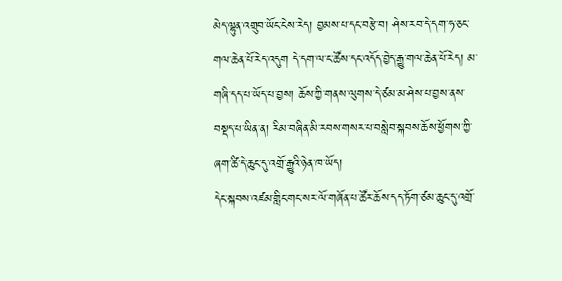མེད་ལྷུན་འགྲུབ་ཡོང་ངེས་རེད། བྱམས་པ་དང་བརྩེ་བ། ཤེས་རབ་དེ་དག་ཧ་ཅང་གལ་ཆེན་པོ་རེད་འདུག དེ་དག་ལ་ང་ཚོས་དང་འདོད་བྱེད་རྒྱུ་གལ་ཆེན་པོ་རེད། མ་གཞི་དད་པ་ཡོད་པ་བྱས། ཆོས་ཀྱི་གནས་ལུགས་དེ་ཙམ་མ་ཤེས་པ་བྱས་ནས་བསྡད་པ་ཡིན་ན། རིམ་བཞིན་མི་རབས་གསར་པ་བསླེབ་སྐབས་ཆོས་ཕྱོགས་ཀྱི་ཞག་ཚི་དེ་ཆུང་དུ་འགྲོ་རྒྱུའི་ཉེན་ཁ་ཡོད།
དེང་སྐབས་འཛམ་གླིང་གང་སར་ལོ་གཞོན་པ་ཚོར་ཆོས་དད་ཏོག་ཙམ་ཆུང་དུ་འགྲོ་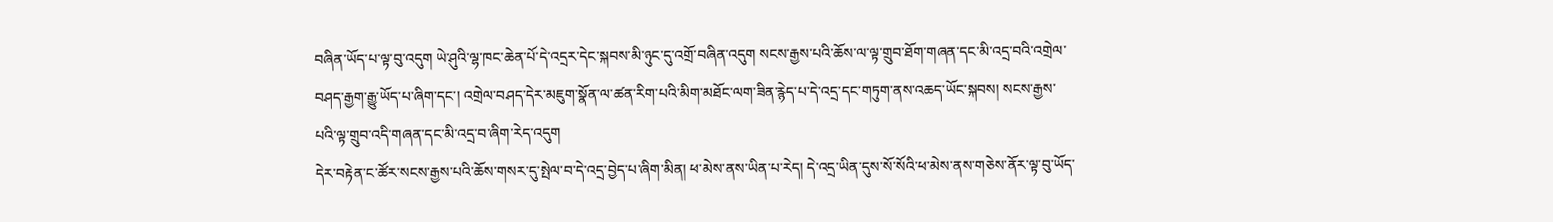བཞིན་ཡོད་པ་ལྟ་བུ་འདུག ཡེ་ཤུའི་ལྷ་ཁང་ཆེན་པོ་དེ་འདྲར་དེང་སྐབས་མི་ཉུང་དུ་འགྲོ་བཞིན་འདུག སངས་རྒྱས་པའི་ཆོས་ལ་ལྟ་གྲུབ་ཐོག་གཞན་དང་མི་འདྲ་བའི་འགྲེལ་བཤད་རྒྱག་རྒྱུ་ཡོད་པ་ཞིག་དང་། འགྲེལ་བཤད་དེར་མཇུག་སྣོན་ལ་ཚན་རིག་པའི་མིག་མཐོང་ལག་ཟིན་རྙེད་པ་དེ་འདྲ་དང་གཏུག་ནས་འཆད་ཡོང་སྐབས། སངས་རྒྱས་པའི་ལྟ་གྲུབ་འདི་གཞན་དང་མི་འདྲ་བ་ཞིག་རེད་འདུག
དེར་བརྟེན་ང་ཚོར་སངས་རྒྱས་པའི་ཆོས་གསར་དུ་སྤེལ་བ་དེ་འདྲ་བྱེད་པ་ཞིག་མིན། ཕ་མེས་ནས་ཡིན་པ་རེད། དེ་འདྲ་ཡིན་དུས་སོ་སོའི་ཕ་མེས་ནས་གཅེས་ནོར་ལྟ་བུ་ཡོད་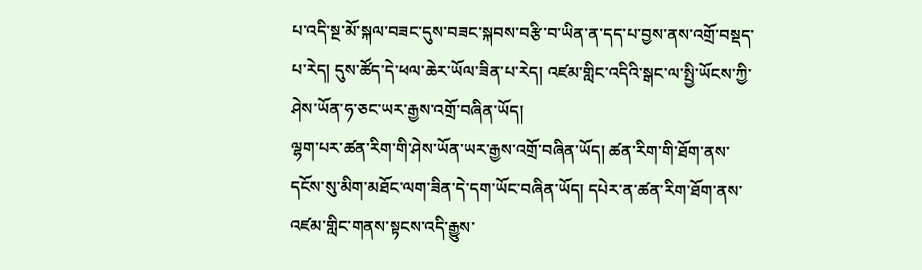པ་འདི་སྔ་མོ་སྐལ་བཟང་དུས་བཟང་སྐབས་བརྩི་བ་ཡིན་ན་དད་པ་བྱས་ནས་འགྲོ་བསྡད་པ་རེད། དུས་ཚོད་དེ་ཕལ་ཆེར་ཡོལ་ཟིན་པ་རེད། འཛམ་གླིང་འདིའི་སྒང་ལ་སྤྱི་ཡོངས་ཀྱི་ཤེས་ཡོན་ཧ་ཅང་ཡར་རྒྱས་འགྲོ་བཞིན་ཡོད།
ལྷག་པར་ཚན་རིག་གི་ཤེས་ཡོན་ཡར་རྒྱས་འགྲོ་བཞིན་ཡོད། ཚན་རིག་གི་ཐོག་ནས་དངོས་སུ་མིག་མཐོང་ལག་ཟིན་དེ་དག་ཡོང་བཞིན་ཡོད། དཔེར་ན་ཚན་རིག་ཐོག་ནས་འཛམ་གླིང་གནས་སྟངས་འདི་རྒྱུས་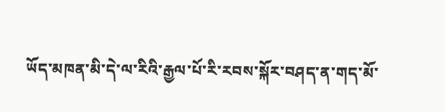ཡོད་མཁན་མི་དེ་ལ་རིའི་རྒྱལ་པོ་རི་རབས་སྐོར་བཤད་ན་གད་མོ་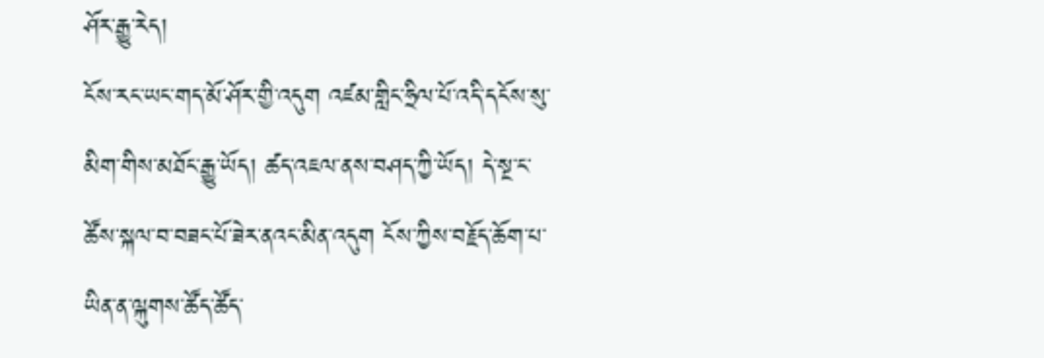ཤོར་རྒྱུ་རེད།
ངོས་རང་ཡང་གད་མོ་ཤོར་གྱི་འདུག འཛམ་གླིང་ཧྲིལ་པོ་འདི་དངོས་སུ་མིག་གིས་མཐོང་རྒྱུ་ཡོད། ཚད་འཇལ་ནས་བཤད་ཀྱི་ཡོད། དེ་སྔ་ང་ཚོས་སྐལ་བ་བཟང་པོ་ཟེར་ནའང་མིན་འདུག ངོས་ཀྱིས་བརྗོད་ཆོག་པ་ཡིན་ན་ལྐུགས་ཚོད་ཚོད་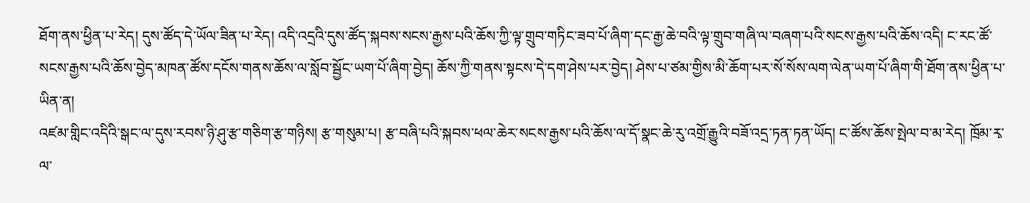ཐོག་ནས་ཕྱིན་པ་རེད། དུས་ཚོད་དེ་ཡོལ་ཟིན་པ་རེད། འདི་འདྲའི་དུས་ཚོད་སྐབས་སངས་རྒྱས་པའི་ཆོས་ཀྱི་ལྟ་གྲུབ་གཏིང་ཟབ་པོ་ཞིག་དང་རྒྱ་ཆེ་བའི་ལྟ་གྲུབ་གཞི་ལ་བཞག་པའི་སངས་རྒྱས་པའི་ཆོས་འདི། ང་རང་ཚོ་སངས་རྒྱས་པའི་ཆོས་བྱེད་མཁན་ཚོས་དངོས་གནས་ཆོས་ལ་སློབ་སྦྱོང་ཡག་པོ་ཞིག་བྱེད། ཆོས་ཀྱི་གནས་སྟངས་དེ་དག་ཤེས་པར་བྱེད། ཤེས་པ་ཙམ་གྱིས་མི་ཆོག་པར་སོ་སོས་ལག་ལེན་ཡག་པོ་ཞིག་གི་ཐོག་ནས་ཕྱིན་པ་ཡིན་ན།
འཛམ་གླིང་འདིའི་སྒང་ལ་དུས་རབས་ཉི་ཤུ་རྩ་གཅིག་རྩ་གཉིས། རྩ་གསུམ་པ། རྩ་བཞི་པའི་སྐབས་ཕལ་ཆེར་སངས་རྒྱས་པའི་ཆོས་ལ་དོ་སྣང་ཆེ་རུ་འགྲོ་རྒྱུའི་བཟོ་འདྲ་ཏན་ཏན་ཡོད། ང་ཚོས་ཆོས་སྤེལ་བ་མ་རེད། ཁྲོམ་རྭ་ལ་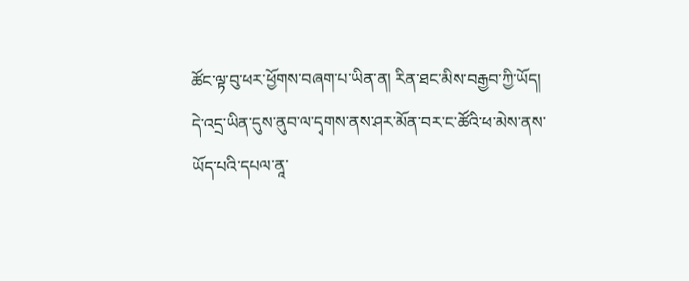ཚོང་ལྟ་བུ་ཕར་ཕྱོགས་བཞག་པ་ཡིན་ན། རིན་ཐང་མིས་བརྒྱབ་ཀྱི་ཡོད། དེ་འདྲ་ཡིན་དུས་ནུབ་ལ་དྭགས་ནས་ཤར་མོན་བར་ང་ཚོའི་ཕ་མེས་ནས་ཡོད་པའི་དཔལ་ནཱ་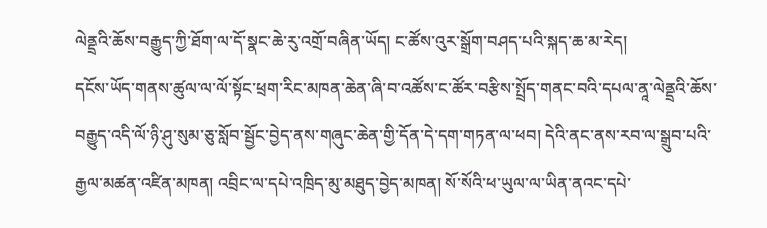ལེནྡྲའི་ཆོས་བརྒྱུད་ཀྱི་ཐོག་ལ་དོ་སྣང་ཆེ་རུ་འགྲོ་བཞིན་ཡོད། ང་ཚོས་འུར་སྒྲོག་བཤད་པའི་སྐད་ཆ་མ་རེད།
དངོས་ཡོད་གནས་ཚུལ་ལ་ལོ་སྟོང་ཕྲག་རིང་མཁན་ཆེན་ཞི་བ་འཚོས་ང་ཚོར་བརྩིས་སྤྲོད་གནང་བའི་དཔལ་ནཱ་ལེནྡྲའི་ཆོས་བརྒྱུད་འདི་ལོ་ཉི་ཤུ་སུམ་ཅུ་སློབ་སྦྱོང་བྱེད་ནས་གཞུང་ཆེན་གྱི་དོན་དེ་དག་གཏན་ལ་ཕབ། དེའི་ནང་ནས་རབ་ལ་སྒྲུབ་པའི་རྒྱལ་མཚན་འཛིན་མཁན། འབྲིང་ལ་དཔེ་འཁྲིད་མུ་མཐུད་བྱེད་མཁན། སོ་སོའི་ཕ་ཡུལ་ལ་ཡིན་ནའང་དཔེ་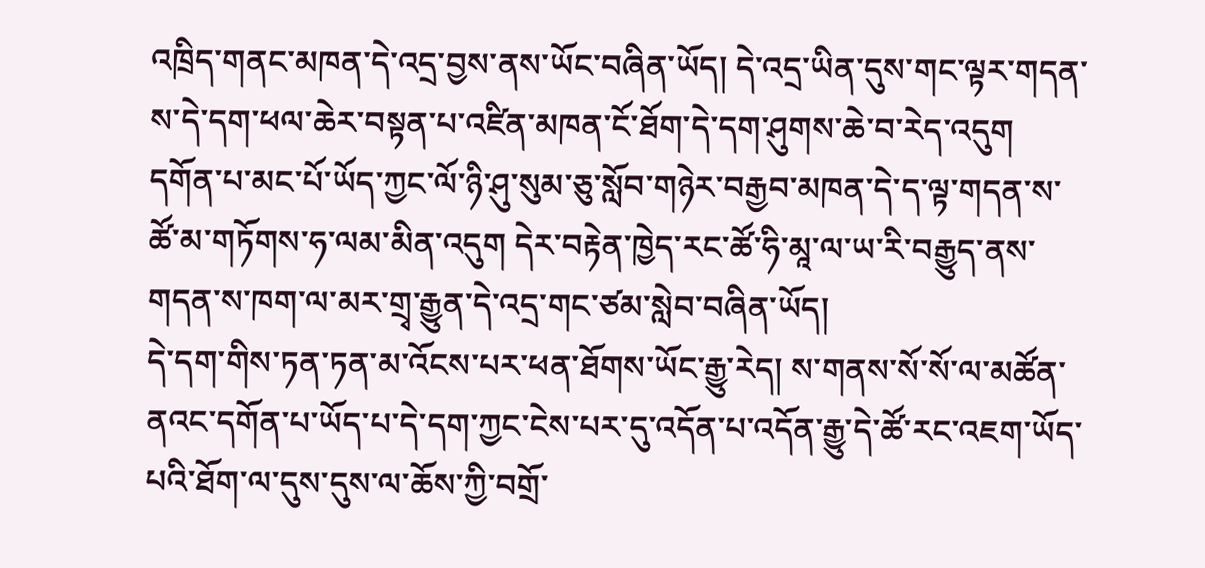འཁྲིད་གནང་མཁན་དེ་འདྲ་བྱས་ནས་ཡོང་བཞིན་ཡོད། དེ་འདྲ་ཡིན་དུས་གང་ལྟར་གདན་ས་དེ་དག་ཕལ་ཆེར་བསྟན་པ་འཛིན་མཁན་ངོ་ཐོག་དེ་དག་ཤུགས་ཆེ་བ་རེད་འདུག དགོན་པ་མང་པོ་ཡོད་ཀྱང་ལོ་ཉི་ཤུ་སུམ་ཅུ་སློབ་གཉེར་བརྒྱབ་མཁན་དེ་ད་ལྟ་གདན་ས་ཚོ་མ་གཏོགས་ཧ་ལམ་མིན་འདུག དེར་བརྟེན་ཁྱེད་རང་ཚོ་ཧི་མཱ་ལ་ཡ་རི་བརྒྱུད་ནས་གདན་ས་ཁག་ལ་མར་གྲྭ་རྒྱུན་དེ་འདྲ་གང་ཙམ་སླེབ་བཞིན་ཡོད།
དེ་དག་གིས་ཏན་ཏན་མ་འོངས་པར་ཕན་ཐོགས་ཡོང་རྒྱུ་རེད། ས་གནས་སོ་སོ་ལ་མཚོན་ནའང་དགོན་པ་ཡོད་པ་དེ་དག་ཀྱང་ངེས་པར་དུ་འདོན་པ་འདོན་རྒྱུ་དེ་ཚོ་རང་འཇག་ཡོད་པའི་ཐོག་ལ་དུས་དུས་ལ་ཆོས་ཀྱི་བགྲོ་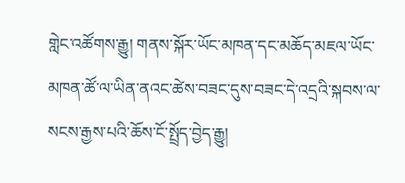གླེང་འཚོགས་རྒྱུ། གནས་སྐོར་ཡོང་མཁན་དང་མཆོད་མཇལ་ཡོང་མཁན་ཚོ་ལ་ཡིན་ནའང་ཚེས་བཟང་དུས་བཟང་དེ་འདྲའི་སྐབས་ལ་སངས་རྒྱས་པའི་ཆོས་ངོ་སྤྲོད་བྱེད་རྒྱུ།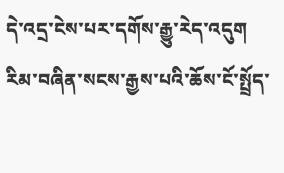དེ་འདྲ་ངེས་པར་དགོས་རྒྱུ་རེད་འདུག རིམ་བཞིན་སངས་རྒྱས་པའི་ཆོས་ངོ་སྤྲོད་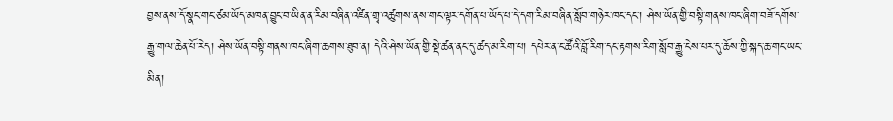བྱས་ནས་དོ་སྣང་གང་ཙམ་ཡོད་མཁན་བྱུང་བ་ཡིན་ན་རིམ་བཞིན་འཛིན་གྲྭ་འཚུགས་ནས་གང་ལྟར་དགོན་པ་ཡོད་པ་དེ་དག་རིམ་བཞིན་སློབ་གཉེར་ཁང་དང་། ཤེས་ཡོན་གྱི་བསྟི་གནས་ཁང་ཞིག་བཟོ་དགོས་རྒྱུ་གལ་ཆེན་པོ་རེད། ཤེས་ཡོན་བསྟི་གནས་ཁང་ཞིག་ཆགས་ཐུབ་ན། དེའི་ཤེས་ཡོན་གྱི་སྡེ་ཚན་ནང་དུ་ཚད་མ་རིག་པ། དཔེར་ན་ང་ཚོའི་བློ་རིག་དང་རྟགས་རིག་སློབ་རྒྱུ་ངེས་པར་དུ་ཆོས་ཀྱི་སྐད་ཆ་གང་ཡང་མིན།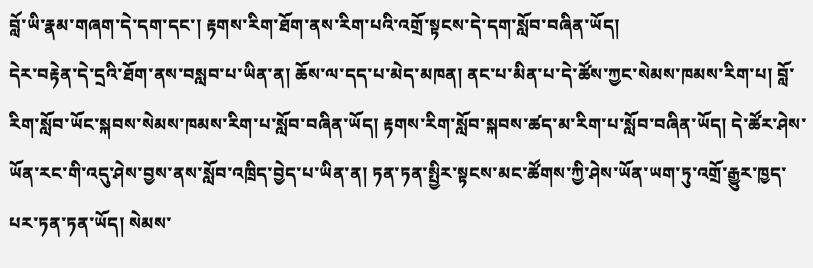བློ་ཡི་རྣམ་གཞག་དེ་དག་དང་། རྟགས་རིག་ཐོག་ནས་རིག་པའི་འགྲོ་སྟངས་དེ་དག་སློབ་བཞིན་ཡོད།
དེར་བརྟེན་དེ་དྲའི་ཐོག་ནས་བསླབ་པ་ཡིན་ན། ཆོས་ལ་དད་པ་མེད་མཁན། ནང་པ་མིན་པ་དེ་ཚོས་ཀྱང་སེམས་ཁམས་རིག་པ། བློ་རིག་སློབ་ཡོང་སྐབས་སེམས་ཁམས་རིག་པ་སློབ་བཞིན་ཡོད། རྟགས་རིག་སློབ་སྐབས་ཚད་མ་རིག་པ་སློབ་བཞིན་ཡོད། དེ་ཚོར་ཤེས་ཡོན་རང་གི་འདུ་ཤེས་བྱས་ནས་སློབ་འཁྲིད་བྱེད་པ་ཡིན་ན། ཏན་ཏན་སྤྱིར་སྟངས་མང་ཚོགས་ཀྱི་ཤེས་ཡོན་ཡག་ཏུ་འགྲོ་རྒྱུར་ཁྱད་པར་ཏན་ཏན་ཡོད། སེམས་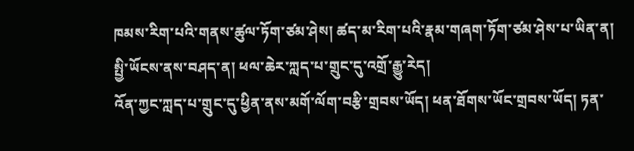ཁམས་རིག་པའི་གནས་ཚུལ་ཏོག་ཙམ་ཤེས། ཚད་མ་རིག་པའི་རྣམ་གཞག་ཏོག་ཙམ་ཤེས་པ་ཡིན་ན། སྤྱི་ཡོངས་ནས་བཤད་ན། ཕལ་ཆེར་ཀླད་པ་གྲུང་དུ་འགྲོ་རྒྱུ་རེད།
འོན་ཀྱང་ཀླད་པ་གྲུང་དུ་ཕྱིན་ནས་མགོ་ལོག་བརྩི་གྲབས་ཡོད། ཕན་ཐོགས་ཡོང་གྲབས་ཡོད། ཏན་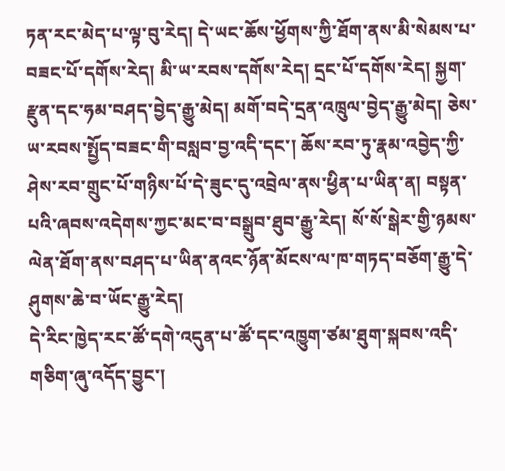ཏན་རང་མེད་པ་ལྟ་བུ་རེད། དེ་ཡང་ཆོས་ཕྱོགས་ཀྱི་ཐོག་ནས་མི་སེམས་པ་བཟང་པོ་དགོས་རེད། མི་ཡ་རབས་དགོས་རེད། དྲང་པོ་དགོས་རེད། སྐྱག་རྫུན་དང་ཧམ་བཤད་བྱེད་རྒྱུ་མེད། མགོ་བདེ་དྲན་འཁྲུལ་བྱེད་རྒྱུ་མེད། ཅེས་ཡ་རབས་སྤྱོད་བཟང་གི་བསླབ་བྱ་འདི་དང་། ཆོས་རབ་ཏུ་རྣམ་འབྱེད་ཀྱི་ཤེས་རབ་གྲུང་པོ་གཉིས་པོ་དེ་ཟུང་དུ་འབྲེལ་ནས་ཕྱིན་པ་ཡིན་ན། བསྟན་པའི་ཞབས་འདེགས་ཀྱང་མང་བ་བསྒྲུབ་ཐུབ་རྒྱུ་རེད། སོ་སོ་སྒེར་གྱི་ཉམས་ལེན་ཐོག་ནས་བཤད་པ་ཡིན་ནའང་ཉོན་མོངས་ལ་ཁ་གཏད་བཅོག་རྒྱུ་དེ་ཤུགས་ཆེ་བ་ཡོང་རྒྱུ་རེད།
དེ་རིང་ཁྱེད་རང་ཚོ་དགེ་འདུན་པ་ཚོ་དང་འཁྱུག་ཙམ་ཐུག་སྐབས་འདི་གཅིག་ཞུ་འདོད་བྱུང་།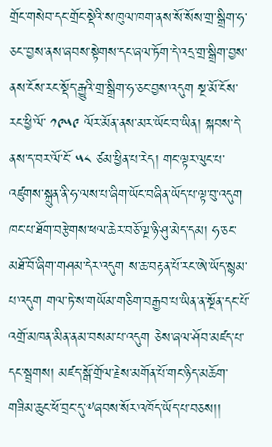གྲོང་གསེབ་དང་གྲོང་སྡེའི་ས་ཁུལ་ཁག་ནས་སོ་སོས་གྲ་སྒྲིག་ཧ་ཅང་་བྱས་ནས་ཞབས་སྟེགས་དང་ཞལ་ཏོག་དེ་འདྲ་གྲ་སྒྲིག་བྱས་ནས་ངོས་རང་སྡོད་རྒྱུའི་གྲ་སྒྲིག་ཧ་ཅང་བྱས་འདུག སྔ་མོ་ངོས་རང་ཕྱི་ལོ་ ༡༩༥༩ ལོར་མོན་ནས་མར་ཡོང་བ་ཡིན། སྐབས་དེ་ནས་ད་བར་ལོ་ངོ་ ༥༨ ཙམ་ཕྱིན་པ་རེད། གང་ལྟར་ལུང་པ་འཛུགས་སྐྲུན་ནི་ཧ་ལས་པ་ཞིག་ཡོང་བཞིན་ཡོད་པ་ལྟ་བུ་འདུག
ཁང་པ་ཐོག་བརྩེགས་ཕལ་ཆེར་བཅོ་ལྔ་ཉི་ཤུ་མེད་དམ། ཧ་ཅང་མཐོ་བོ་ཞིག་གཤམ་དེར་འདུག ས་ཆ་བརྟན་པོ་རང་ཨེ་ཡོད་སྙམ་པ་འདུག གལ་ཏེ་ས་གཡོམ་གཅིག་བརྒྱབ་པ་ཡིན་ན་སྔོན་དང་པོ་འགྲོ་མཁན་མིན་ནམ་བསམ་པ་འདུག ཅེས་ཞལ་ཤོབ་མཛད་པ་དང་སྦྲགས། མཛད་སྒོ་གྲོལ་རྗེས་མགོན་པོ་གང་ཉིད་མཆོག་གཟིམ་ཆུང་ཕོ་བྲང་དུ་༸ཞབས་སོར་འཁོད་ཡོད་པ་བཅས།།